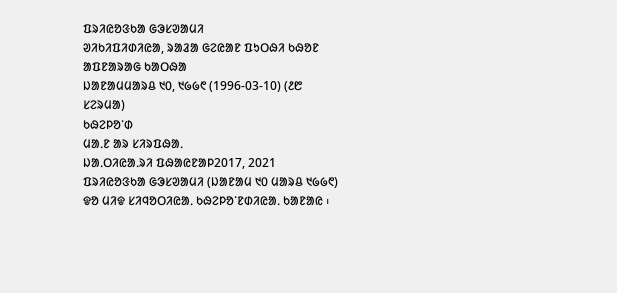ᱯᱨᱤᱭᱚᱝᱠᱟ ᱜᱳᱥᱣᱟᱢᱤ
ᱣᱤᱠᱤᱯᱤᱰᱤᱭᱟ, ᱨᱟᱲᱟ ᱜᱮᱭᱟᱱ ᱯᱩᱛᱷᱤ ᱠᱷᱚᱱ
ᱟᱯᱱᱟᱨᱟᱜ ᱠᱟᱛᱷᱟ
ᱡᱟᱱᱟᱢᱢᱟᱨᱪ ᱑᱐, ᱑᱙᱙᱖ (1996-03-10) (᱒᱘ ᱥᱮᱨᱢᱟ)
ᱠᱷᱮᱞᱚᱸᱰ
ᱢᱟᱹᱱ ᱟᱨ ᱥᱤᱨᱯᱷᱟᱹ
ᱡᱟᱹᱛᱤᱭᱟᱹᱨᱤ ᱯᱷᱟᱭᱱᱟᱞ2017, 2021
ᱯᱨᱤᱭᱚᱝᱠᱟ ᱜᱳᱥᱣᱟᱢᱤ (ᱡᱟᱱᱟᱢ ᱑᱐ ᱢᱟᱨᱪ ᱑᱙᱙᱖) ᱫᱚ ᱢᱤᱫ ᱥᱤᱧᱚᱛᱤᱭᱟᱹ ᱠᱷᱮᱞᱚᱸᱱᱰᱤᱭᱟᱹ ᱠᱟᱱᱟᱭ ᱾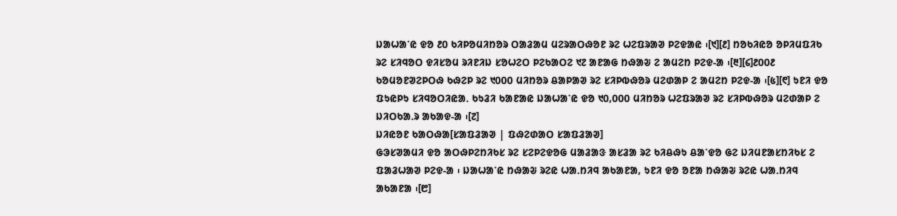ᱡᱟᱦᱟᱸᱭ ᱫᱚ ᱒᱐ ᱠᱤᱞᱚᱢᱤᱴᱚᱨ ᱛᱟᱲᱟᱢ ᱢᱮᱨᱟᱛᱷᱚᱱ ᱨᱮ ᱦᱮᱯᱨᱟᱣ ᱞᱮᱫᱟᱭ ᱾[᱑][᱒] ᱴᱚᱠᱤᱭᱚ ᱚᱞᱤᱢᱯᱤᱠ ᱨᱮ ᱥᱤᱧᱚᱛ ᱫᱤᱥᱚᱢ ᱨᱤᱱᱤᱡ ᱥᱚᱦᱮᱛ ᱞᱮᱠᱟᱛᱮ ᱑᱗ ᱟᱱᱟᱜ ᱴᱷᱟᱶ ᱮ ᱟᱢᱮᱴ ᱞᱮᱫ-ᱟ ᱾[᱓][᱔]᱒᱐᱐᱒ ᱠᱚᱢᱚᱱᱣᱮᱞᱛᱷ ᱠᱷᱮᱞ ᱨᱮ ᱑᱐᱐᱐ ᱢᱤᱴᱚᱨ ᱪᱟᱞᱟᱣ ᱨᱮ ᱥᱤᱞᱵᱷᱚᱨ ᱢᱮᱰᱟᱞ ᱮ ᱟᱢᱮᱴ ᱞᱮᱫ-ᱟ ᱾[᱕][᱖] ᱩᱱᱤ ᱫᱚ ᱯᱩᱭᱞᱩ ᱥᱤᱧᱚᱛᱤᱭᱟᱹ ᱠᱩᱲᱤ ᱠᱟᱱᱟᱭ ᱡᱟᱦᱟᱸᱭ ᱫᱚ ᱑᱐,᱐᱐᱐ ᱢᱤᱴᱚᱨ ᱦᱮᱯᱨᱟᱣ ᱨᱮ ᱥᱤᱞᱵᱷᱚᱨ ᱢᱮᱰᱟᱞ ᱮ ᱡᱤᱛᱠᱟᱹᱨ ᱟᱠᱟᱫ-ᱟ ᱾[᱗]
ᱡᱤᱭᱚᱱ ᱠᱟᱛᱷᱟ[ᱥᱟᱯᱲᱟᱣ | ᱯᱷᱮᱰᱟᱛ ᱥᱟᱯᱲᱟᱣ]
ᱜᱳᱥᱣᱟᱢᱤ ᱫᱚ ᱟᱛᱷᱞᱮᱴᱤᱠᱥ ᱨᱮ ᱥᱮᱞᱮᱫᱚᱜ ᱢᱟᱲᱟᱝ ᱟᱥᱲᱟ ᱨᱮ ᱠᱤᱪᱷᱩ ᱪᱟᱸᱫᱚ ᱜᱮ ᱡᱤᱢᱱᱟᱥᱴᱤᱠᱥ ᱮ ᱯᱟᱲᱦᱟᱣ ᱞᱮᱫ-ᱟ ᱾ ᱡᱟᱦᱟᱸᱭ ᱴᱷᱟᱶ ᱨᱮᱭ ᱦᱟᱹᱴᱤᱧ ᱟᱠᱟᱱᱟ, ᱩᱱᱤ ᱫᱚ ᱚᱱᱟ ᱴᱷᱟᱶ ᱨᱮᱭ ᱦᱟᱹᱴᱤᱧ ᱟᱠᱟᱱᱟ ᱾[᱘]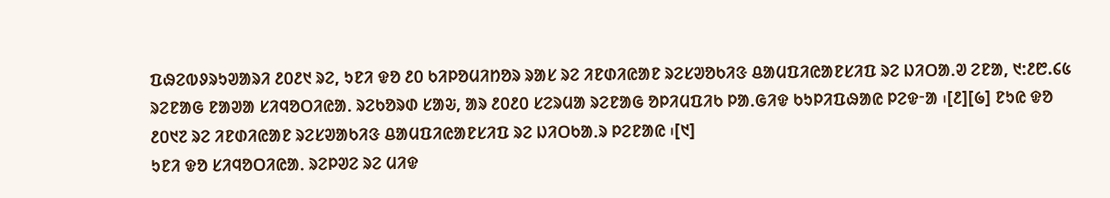ᱯᱷᱮᱵᱽᱨᱩᱣᱟᱨᱤ ᱒᱐᱒᱑ ᱨᱮ, ᱩᱱᱤ ᱫᱚ ᱒᱐ ᱠᱤᱞᱚᱢᱤᱴᱚᱨ ᱨᱟᱥ ᱨᱮ ᱤᱱᱰᱤᱭᱟᱱ ᱨᱮᱥᱣᱚᱠᱤᱝ ᱪᱟᱢᱯᱤᱭᱟᱱᱥᱤᱯ ᱨᱮ ᱡᱤᱛᱟᱹᱣ ᱮᱱᱟ, ᱑:᱒᱘.᱔᱕ ᱨᱮᱱᱟᱜ ᱱᱟᱣᱟ ᱥᱤᱧᱚᱛᱤᱭᱟᱹ ᱨᱮᱠᱚᱨᱰ ᱥᱟᱶ, ᱟᱨ ᱒᱐᱒᱐ ᱥᱮᱨᱢᱟ ᱨᱮᱱᱟᱜ ᱚᱞᱤᱢᱯᱤᱠ ᱞᱟᱹᱜᱤᱫ ᱠᱩᱞᱤᱯᱷᱟᱭ ᱞᱮᱫᱼᱟ ᱾[᱒][᱙] ᱱᱩᱭ ᱫᱚ ᱒᱐᱑᱗ ᱨᱮ ᱤᱱᱰᱤᱭᱟᱱ ᱨᱮᱥᱣᱟᱠᱤᱝ ᱪᱟᱢᱯᱤᱭᱟᱱᱥᱤᱯ ᱨᱮ ᱡᱤᱛᱠᱟᱹᱨ ᱞᱮᱱᱟᱭ ᱾[᱑]
ᱩᱱᱤ ᱫᱚ ᱥᱤᱧᱚᱛᱤᱭᱟᱹ ᱨᱮᱞᱣᱮ ᱨᱮ ᱢᱤᱫ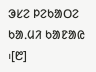ᱳᱥᱮ ᱞᱮᱠᱟᱛᱮ ᱠᱟᱹᱢᱤ ᱠᱟᱱᱟᱭ ᱾[᱘]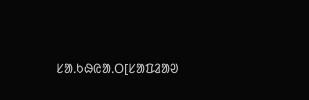ᱥᱟᱹᱠᱷᱭᱟᱹᱛ[ᱥᱟᱯᱲᱟᱣ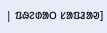| ᱯᱷᱮᱰᱟᱛ ᱥᱟᱯᱲᱟᱣ]